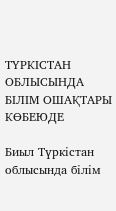ТҮРКІСТАН ОБЛЫСЫНДА БІЛІМ ОШАҚТАРЫ КӨБЕЮДЕ

Биыл Түркістан облысында білім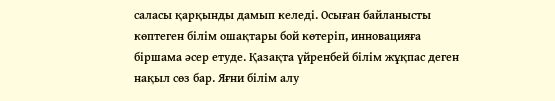саласы қарқынды дамып келеді. Осыған байланысты көптеген білім ошақтары бой көтеріп, инновацияға біршама әсер етуде. Қазақта үйренбей білім жұқпас деген нақыл сөз бар. Яғни білім алу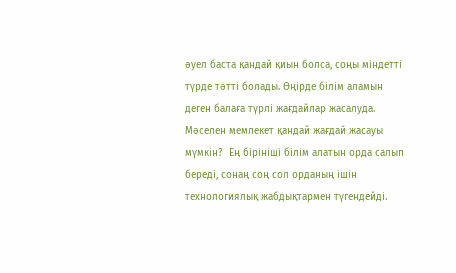әуел баста қандай қиын болса, соңы міндетті түрде тәтті болады. Өңірде білім аламын деген балаға түрлі жағдайлар жасалуда. Мәселен мемлекет қандай жағдай жасауы мүмкін?  Ең бірініші білім алатын орда салып береді, сонаң соң сол орданың ішін технологиялық жабдықтармен түгендейді.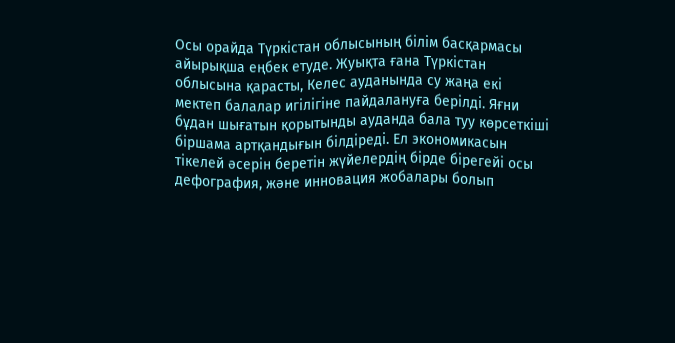Осы орайда Түркістан облысының білім басқармасы айырықша еңбек етуде. Жуықта ғана Түркістан облысына қарасты, Келес ауданында су жаңа екі мектеп балалар игілігіне пайдалануға берілді. Яғни бұдан шығатын қорытынды ауданда бала туу көрсеткіші біршама артқандығын білдіреді. Ел экономикасын тікелей әсерін беретін жүйелердің бірде бірегейі осы дефография, және инновация жобалары болып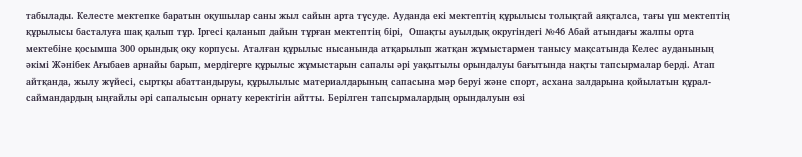табылады. Келесте мектепке баратын оқушылар саны жыл сайын арта түсуде. Ауданда екі мектептің құрылысы толықтай аяқталса, тағы үш мектептің құрылысы басталуға шақ қалып тұр. Іргесі қаланып дайын тұрған мектептің бірі,  Ошақты ауылдық округіндегі №46 Абай атындағы жалпы орта мектебіне қосымша 300 орындық оқу корпусы. Аталған құрылыс нысанында атқарылып жатқан жұмыстармен танысу мақсатында Келес ауданының әкімі Жәнібек Ағыбаев арнайы барып, мердігерге құрылыс жұмыстарын сапалы әрі уақытылы орындалуы бағытында нақты тапсырмалар берді. Атап айтқанда, жылу жүйесі, сыртқы абаттандыруы, құрылылыс материалдарының сапасына мәр беруі және спорт, асхана залдарына қойылатын құрал-саймандардың ыңғайлы әрі сапалысын орнату керектігін айтты. Берілген тапсырмалардың орындалуын өзі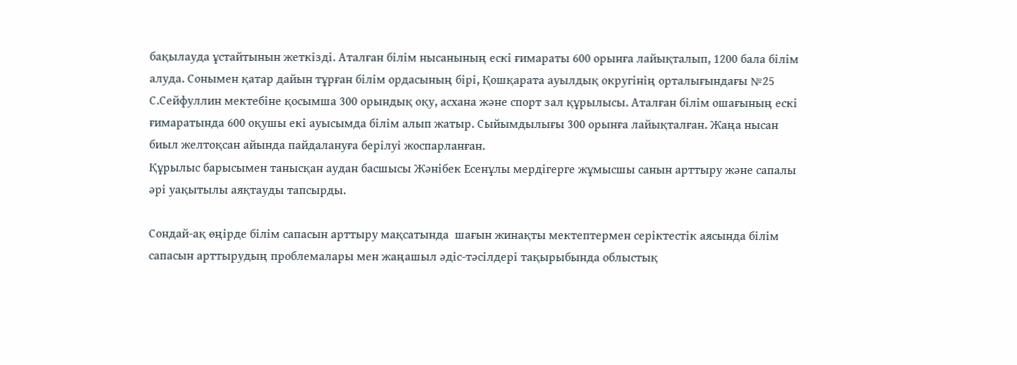бақылауда ұстайтынын жеткізді. Аталған білім нысанының ескі ғимараты 600 орынға лайықталып, 1200 бала білім алуда. Сонымен қатар дайын тұрған білім ордасының бірі, Қошқарата ауылдық округінің орталығындағы №25 С.Сейфуллин мектебіне қосымша 300 орындық оқу, асхана және спорт зал құрылысы. Аталған білім ошағының ескі ғимаратында 600 оқушы екі ауысымда білім алып жатыр. Сыйымдылығы 300 орынға лайықталған. Жаңа нысан биыл желтоқсан айында пайдалануға берілуі жоспарланған.
Құрылыс барысымен танысқан аудан басшысы Жәнібек Есенұлы мердігерге жұмысшы санын арттыру және сапалы әрі уақытылы аяқтауды тапсырды.

Сондай-ақ өңірде білім сапасын арттыру мақсатында  шағын жинақты мектептермен серіктестік аясында білім сапасын арттырудың проблемалары мен жаңашыл әдіс-тәсілдері тақырыбында облыстық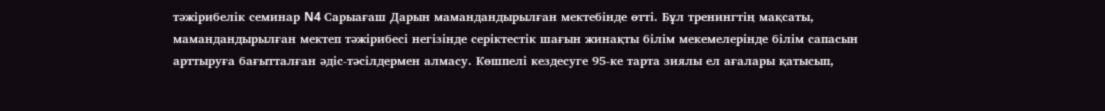тәжірибелік семинар N4 Сарыағаш Дарын мамандандырылған мектебінде өтті. Бұл тренингтің мақсаты, мамандандырылған мектеп тәжірибесі негізінде серіктестік шағын жинақты білім мекемелерінде білім сапасын арттыруға бағытталған әдіс-тәсілдермен алмасу. Көшпелі кездесуге 95-ке тарта зиялы ел ағалары қатысып,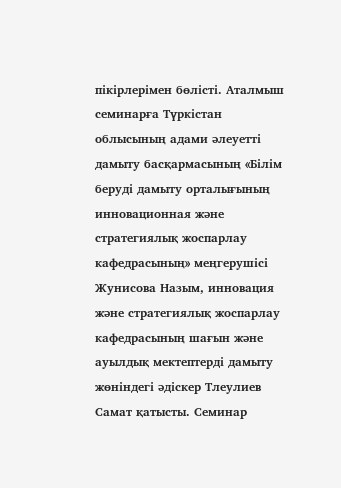пікірлерімен бөлісті. Аталмыш семинарға Түркістан облысының адами әлеуетті дамыту басқармасының «Білім беруді дамыту орталығының инновационная және стратегиялық жоспарлау кафедрасының» меңгерушісі Жунисова Назым, инновация және стратегиялық жоспарлау кафедрасының шағын және ауылдық мектептерді дамыту жөніндегі әдіскер Тлеулиев Самат қатысты. Семинар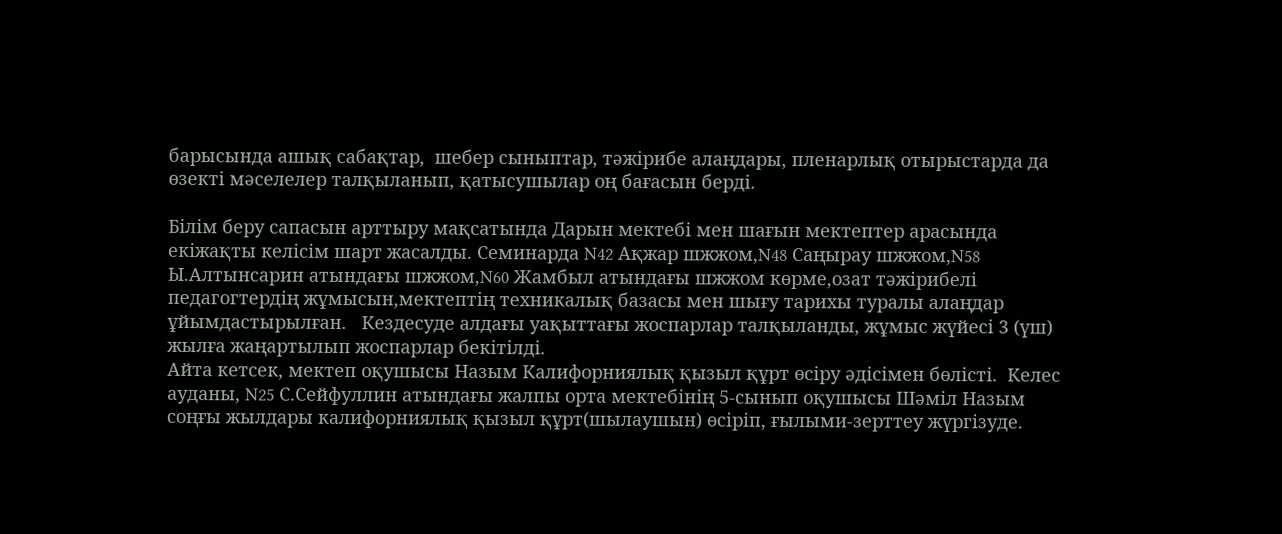барысында ашық сабақтар,  шебер сыныптар, тәжірибе алаңдары, пленарлық отырыстарда да өзекті мәселелер талқыланып, қатысушылар оң бағасын берді.

Білім беру сапасын арттыру мақсатында Дарын мектебі мен шағын мектептер арасында екіжақты келісім шарт жасалды. Семинарда N42 Ақжар шжжом,N48 Саңырау шжжом,N58 Ы.Алтынсарин атындағы шжжом,N60 Жамбыл атындағы шжжом көрме,озат тәжірибелі педагогтердің жұмысын,мектептің техникалық базасы мен шығу тарихы туралы алаңдар ұйымдастырылған.   Кездесуде алдағы уақыттағы жоспарлар талқыланды, жұмыс жүйесі 3 (үш) жылға жаңартылып жоспарлар бекітілді.
Айта кетсек, мектеп оқушысы Назым Калифорниялық қызыл құрт өсіру әдісімен бөлісті.  Келес ауданы, N25 С.Сейфуллин атындағы жалпы орта мектебінің 5-сынып оқушысы Шәміл Назым соңғы жылдары калифорниялық қызыл құрт(шылаушын) өсіріп, ғылыми-зерттеу жүргізуде.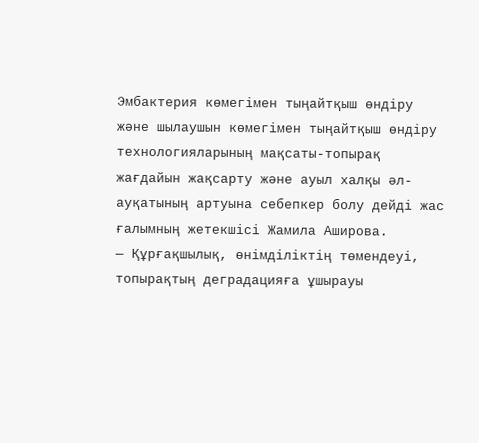Эмбактерия көмегімен тыңайтқыш өндіру және шылаушын көмегімен тыңайтқыш өндіру технологияларының мақсаты-топырақ жағдайын жақсарту және ауыл халқы әл-ауқатының артуына себепкер болу дейді жас ғалымның жетекшісі Жамила Аширова.
— Құрғақшылық, өнімділіктің төмендеуі, топырақтың деградацияға ұшырауы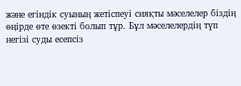және егіндік суының жетіспеуі сияқты мәселелер біздің өңірде өте өзекті болып тұр. Бұл мәселелердің түп негізі суды есепсіз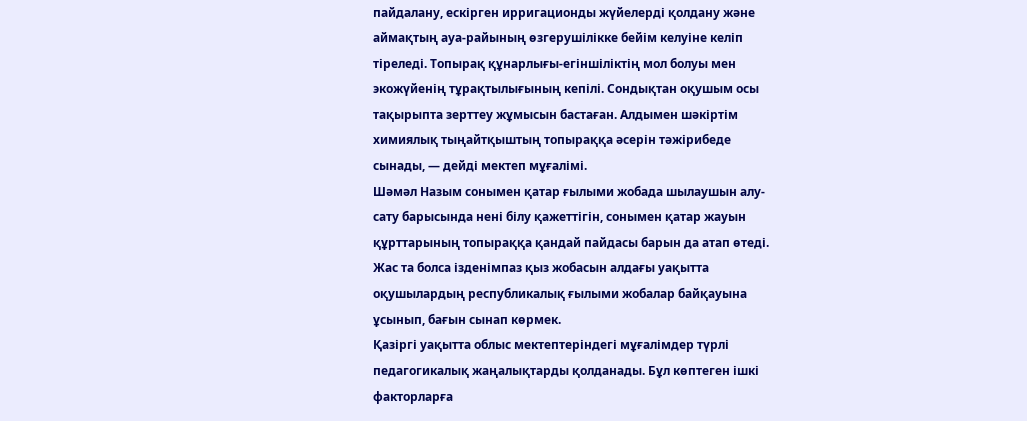пайдалану, ескірген ирригационды жүйелерді қолдану және аймақтың ауа-райының өзгерушілікке бейім келуіне келіп тіреледі. Топырақ құнарлығы-егіншіліктің мол болуы мен экожүйенің тұрақтылығының кепілі. Сондықтан оқушым осы тақырыпта зерттеу жұмысын бастаған. Алдымен шәкіртім химиялық тыңайтқыштың топыраққа әсерін тәжірибеде сынады, — дейді мектеп мұғалімі.
Шәмәл Назым сонымен қатар ғылыми жобада шылаушын алу-сату барысында нені білу қажеттігін, сонымен қатар жауын құрттарының топыраққа қандай пайдасы барын да атап өтеді. Жас та болса ізденімпаз қыз жобасын алдағы уақытта оқушылардың республикалық ғылыми жобалар байқауына ұсынып, бағын сынап көрмек.
Қазіргі уақытта облыс мектептеріндегі мұғалімдер түрлі педагогикалық жаңалықтарды қолданады. Бұл көптеген ішкі факторларға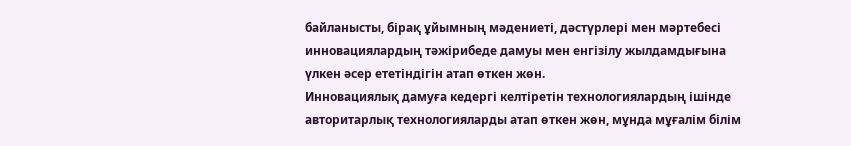байланысты, бірақ ұйымның мәдениеті, дәстүрлері мен мәртебесі инновациялардың тәжірибеде дамуы мен енгізілу жылдамдығына үлкен әсер ететіндігін атап өткен жөн.
Инновациялық дамуға кедергі келтіретін технологиялардың ішінде авторитарлық технологияларды атап өткен жөн, мұнда мұғалім білім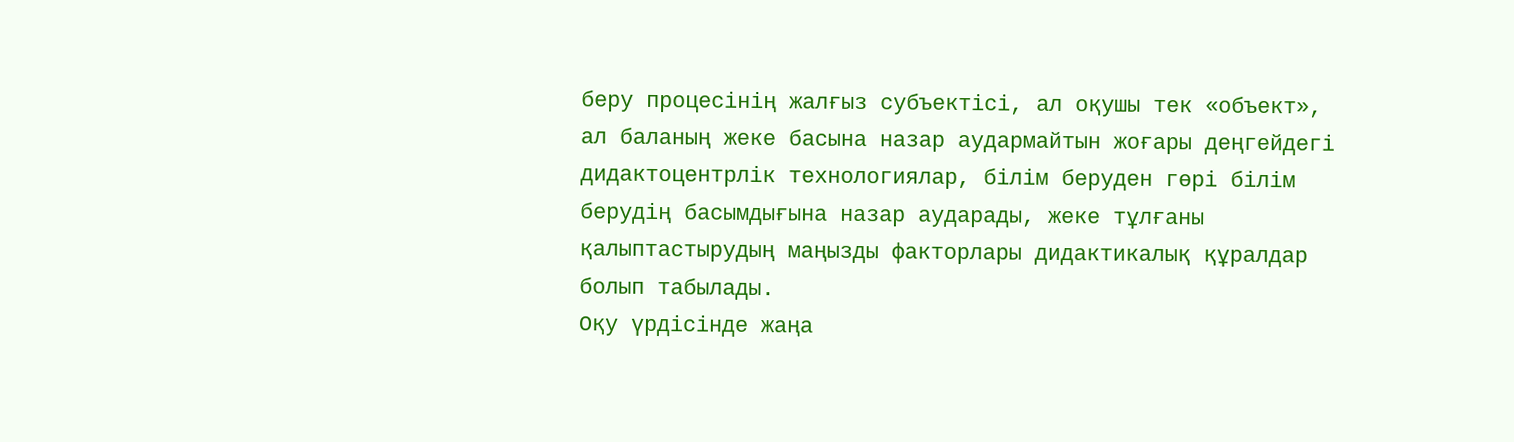беру процесінің жалғыз субъектісі, ал оқушы тек «объект», ал баланың жеке басына назар аудармайтын жоғары деңгейдегі дидактоцентрлік технологиялар, білім беруден гөрі білім берудің басымдығына назар аударады, жеке тұлғаны қалыптастырудың маңызды факторлары дидактикалық құралдар болып табылады.
Оқу үрдісінде жаңа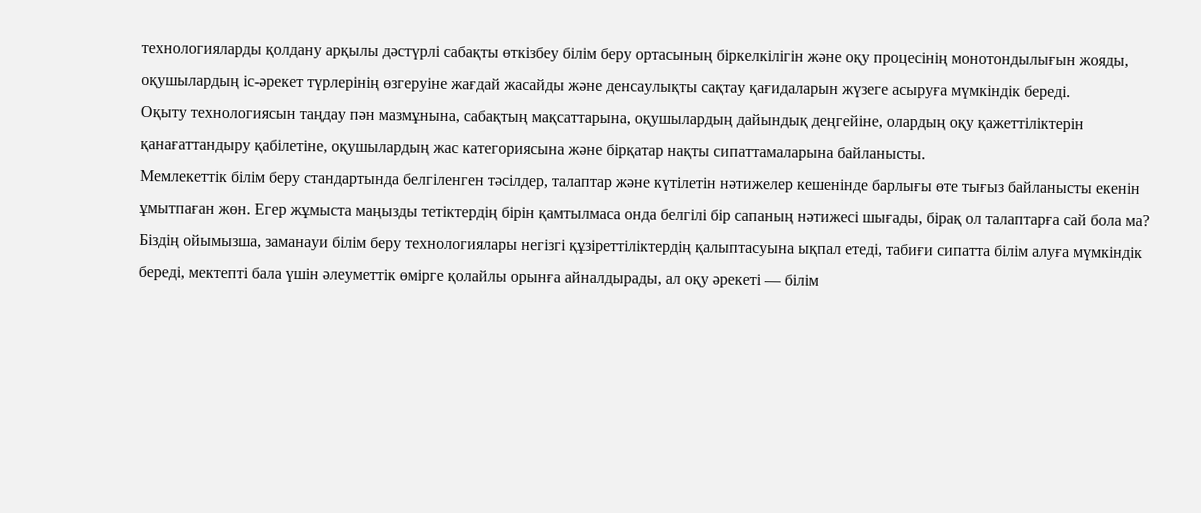технологияларды қолдану арқылы дәстүрлі сабақты өткізбеу білім беру ортасының біркелкілігін және оқу процесінің монотондылығын жояды, оқушылардың іс-әрекет түрлерінің өзгеруіне жағдай жасайды және денсаулықты сақтау қағидаларын жүзеге асыруға мүмкіндік береді.
Оқыту технологиясын таңдау пән мазмұнына, сабақтың мақсаттарына, оқушылардың дайындық деңгейіне, олардың оқу қажеттіліктерін қанағаттандыру қабілетіне, оқушылардың жас категориясына және бірқатар нақты сипаттамаларына байланысты.
Мемлекеттік білім беру стандартында белгіленген тәсілдер, талаптар және күтілетін нәтижелер кешенінде барлығы өте тығыз байланысты екенін ұмытпаған жөн. Егер жұмыста маңызды тетіктердің бірін қамтылмаса онда белгілі бір сапаның нәтижесі шығады, бірақ ол талаптарға сай бола ма? Біздің ойымызша, заманауи білім беру технологиялары негізгі құзіреттіліктердің қалыптасуына ықпал етеді, табиғи сипатта білім алуға мүмкіндік береді, мектепті бала үшін әлеуметтік өмірге қолайлы орынға айналдырады, ал оқу әрекеті — білім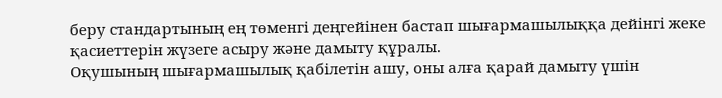беру стандартының ең төменгі деңгейінен бастап шығармашылыққа дейінгі жеке қасиеттерін жүзеге асыру және дамыту құралы.
Оқушының шығармашылық қабілетін ашу, оны алға қарай дамыту үшін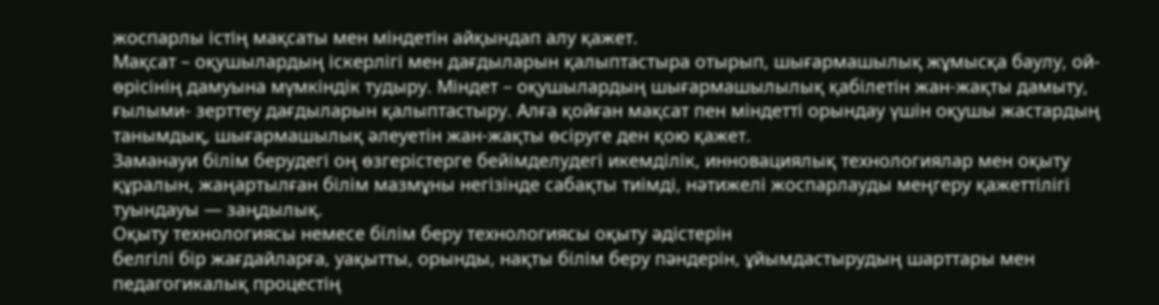жоспарлы істің мақсаты мен міндетін айқындап алу қажет.
Мақсат – оқушылардың іскерлігі мен дағдыларын қалыптастыра отырып, шығармашылық жұмысқа баулу, ой-өрісінің дамуына мүмкіндік тудыру. Міндет – оқушылардың шығармашылылық қабілетін жан-жақты дамыту, ғылыми- зерттеу дағдыларын қалыптастыру. Алға қойған мақсат пен міндетті орындау үшін оқушы жастардың танымдық, шығармашылық әлеуетін жан-жақты өсіруге ден қою қажет.
Заманауи білім берудегі оң өзгерістерге бейімделудегі икемділік, инновациялық технологиялар мен оқыту құралын, жаңартылған білім мазмұны негізінде сабақты тиімді, нәтижелі жоспарлауды меңгеру қажеттілігі туындауы — заңдылық.
Оқыту технологиясы немесе білім беру технологиясы оқыту әдістерін
белгілі бір жағдайларға, уақытты, орынды, нақты білім беру пәндерін, ұйымдастырудың шарттары мен педагогикалық процестің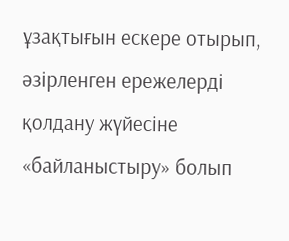ұзақтығын ескере отырып, әзірленген ережелерді қолдану жүйесіне «байланыстыру» болып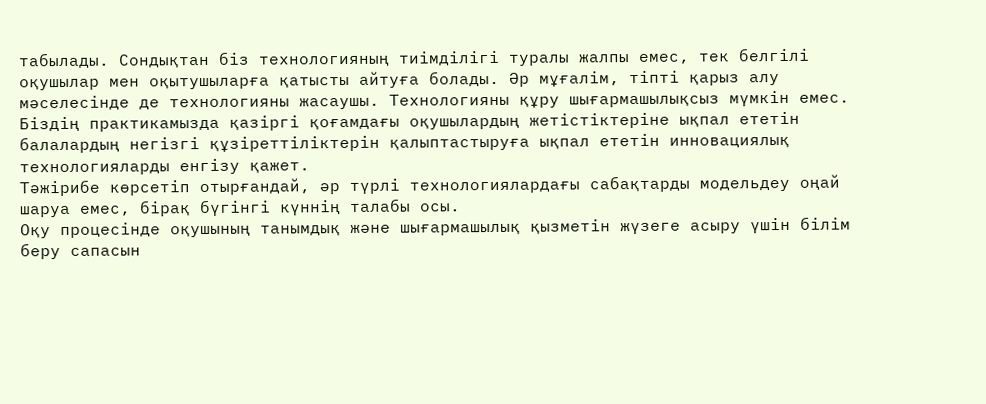табылады. Сондықтан біз технологияның тиімділігі туралы жалпы емес, тек белгілі оқушылар мен оқытушыларға қатысты айтуға болады. Әр мұғалім, тіпті қарыз алу мәселесінде де технологияны жасаушы. Технологияны құру шығармашылықсыз мүмкін емес.
Біздің практикамызда қазіргі қоғамдағы оқушылардың жетістіктеріне ықпал ететін балалардың негізгі құзіреттіліктерін қалыптастыруға ықпал ететін инновациялық технологияларды енгізу қажет.
Тәжірибе көрсетіп отырғандай, әр түрлі технологиялардағы сабақтарды модельдеу оңай шаруа емес, бірақ бүгінгі күннің талабы осы.
Оқу процесінде оқушының танымдық және шығармашылық қызметін жүзеге асыру үшін білім беру сапасын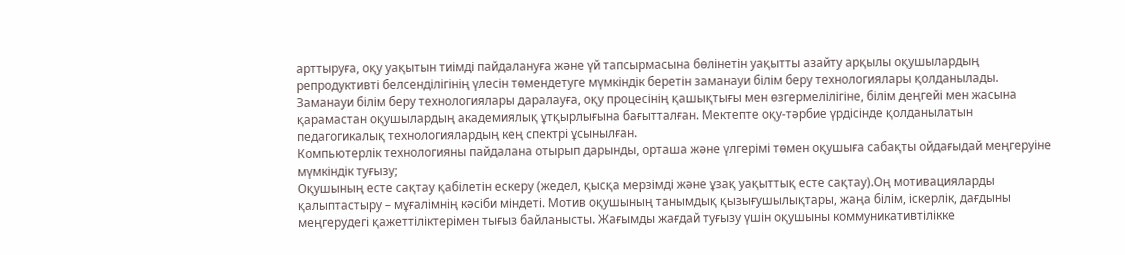арттыруға, оқу уақытын тиімді пайдалануға және үй тапсырмасына бөлінетін уақытты азайту арқылы оқушылардың репродуктивті белсенділігінің үлесін төмендетуге мүмкіндік беретін заманауи білім беру технологиялары қолданылады. Заманауи білім беру технологиялары даралауға, оқу процесінің қашықтығы мен өзгермелілігіне, білім деңгейі мен жасына қарамастан оқушылардың академиялық ұтқырлығына бағытталған. Мектепте оқу-тәрбие үрдісінде қолданылатын педагогикалық технологиялардың кең спектрі ұсынылған.
Компьютерлік технологияны пайдалана отырып дарынды, орташа және үлгерімі төмен оқушыға сабақты ойдағыдай меңгеруіне мүмкіндік туғызу;
Оқушының есте сақтау қабілетін ескеру (жедел, қысқа мерзімді және ұзақ уақыттық есте сақтау).Оң мотивацияларды қалыптастыру – мұғалімнің кәсіби міндеті. Мотив оқушының танымдық қызығушылықтары, жаңа білім, іскерлік, дағдыны меңгерудегі қажеттіліктерімен тығыз байланысты. Жағымды жағдай туғызу үшін оқушыны коммуникативтілікке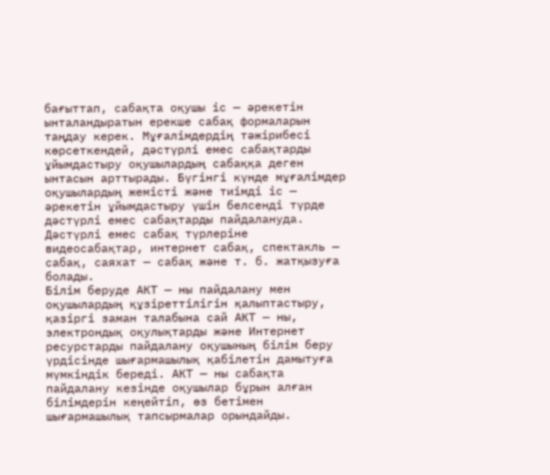бағыттап, сабақта оқушы іс — әрекетін ынталандыратын ерекше сабақ формаларын таңдау керек. Мұғалімдердің тәжірибесі көрсеткендей, дәстүрлі емес сабақтарды ұйымдастыру оқушылардың сабаққа деген ынтасын арттырады. Бүгінгі күнде мұғалімдер оқушылардың жемісті және тиімді іс — әрекетін ұйымдастыру үшін белсенді түрде дәстүрлі емес сабақтарды пайдалануда. Дәстүрлі емес сабақ түрлеріне видеосабақтар, интернет сабақ, спектакль — сабақ, саяхат — сабақ және т. б. жатқызуға болады.
Білім беруде АКТ — ны пайдалану мен оқушылардың құзіреттілігін қалыптастыру, қазіргі заман талабына сай АКТ — ны, электрондық оқулықтарды және Интернет ресурстарды пайдалану оқушының білім беру үрдісінде шығармашылық қабілетін дамытуға мүмкіндік береді. АКТ — ны сабақта пайдалану кезінде оқушылар бұрын алған білімдерін кеңейтіп, өз бетімен шығармашылық тапсырмалар орындайды.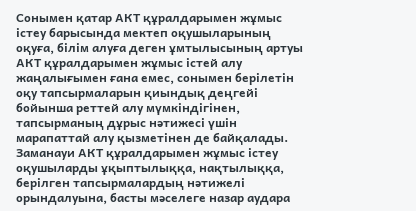Сонымен қатар АКТ құралдарымен жұмыс істеу барысында мектеп оқушыларының оқуға, білім алуға деген ұмтылысының артуы АКТ құралдарымен жұмыс істей алу жаңалығымен ғана емес, сонымен берілетін оқу тапсырмаларын қиындық деңгейі бойынша реттей алу мүмкіндігінен, тапсырманың дұрыс нәтижесі үшін марапаттай алу қызметінен де байқалады. Заманауи АКТ құралдарымен жұмыс істеу оқушыларды ұқыптылыққа, нақтылыққа, берілген тапсырмалардың нәтижелі орындалуына, басты мәселеге назар аудара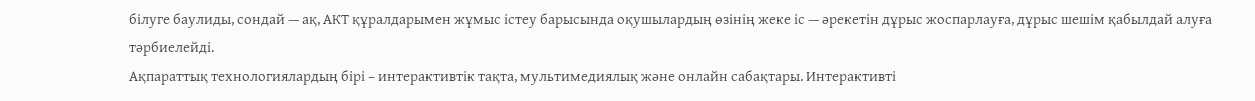білуге баулиды, сондай — ақ, АКТ құралдарымен жұмыс істеу барысында оқушылардың өзінің жеке іс — әрекетін дұрыс жоспарлауға, дұрыс шешім қабылдай алуға тәрбиелейді.
Ақпараттық технологиялардың бірі – интерактивтік тақта, мультимедиялық және онлайн сабақтары. Интерактивті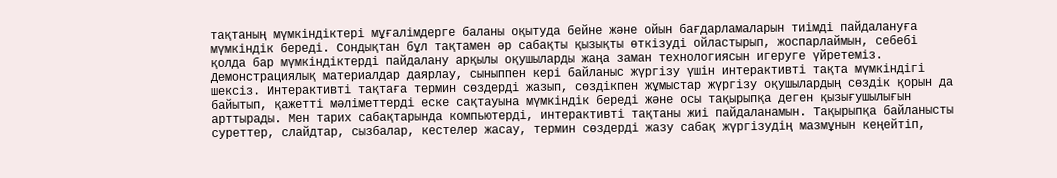тақтаның мүмкіндіктері мұғалімдерге баланы оқытуда бейне және ойын бағдарламаларын тиімді пайдалануға мүмкіндік береді. Сондықтан бұл тақтамен әр сабақты қызықты өткізуді ойластырып, жоспарлаймын, себебі қолда бар мүмкіндіктерді пайдалану арқылы оқушыларды жаңа заман технологиясын игеруге үйретеміз.
Демонстрациялық материалдар даярлау, сыныппен кері байланыс жүргізу үшін интерактивті тақта мүмкіндігі шексіз. Интерактивті тақтаға термин сөздерді жазып, сөздікпен жұмыстар жүргізу оқушылардың сөздік қорын да байытып, қажетті мәліметтерді еске сақтауына мүмкіндік береді және осы тақырыпқа деген қызығушылығын арттырады. Мен тарих сабақтарында компьютерді, интерактивті тақтаны жиі пайдаланамын. Тақырыпқа байланысты суреттер, слайдтар, сызбалар, кестелер жасау, термин сөздерді жазу сабақ жүргізудің мазмұнын кеңейтіп,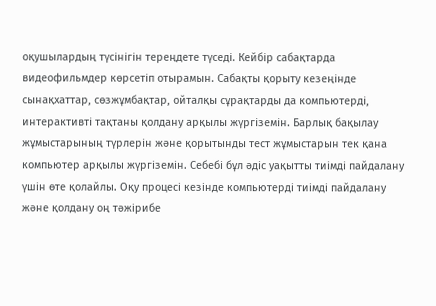оқушылардың түсінігін тереңдете түседі. Кейбір сабақтарда видеофильмдер көрсетіп отырамын. Сабақты қорыту кезеңінде сынақхаттар, сөзжұмбақтар, ойталқы сұрақтарды да компьютерді, интерактивті тақтаны қолдану арқылы жүргіземін. Барлық бақылау жұмыстарының түрлерін және қорытынды тест жұмыстарын тек қана компьютер арқылы жүргіземін. Себебі бұл әдіс уақытты тиімді пайдалану үшін өте қолайлы. Оқу процесі кезінде компьютерді тиімді пайдалану және қолдану оң тәжірибе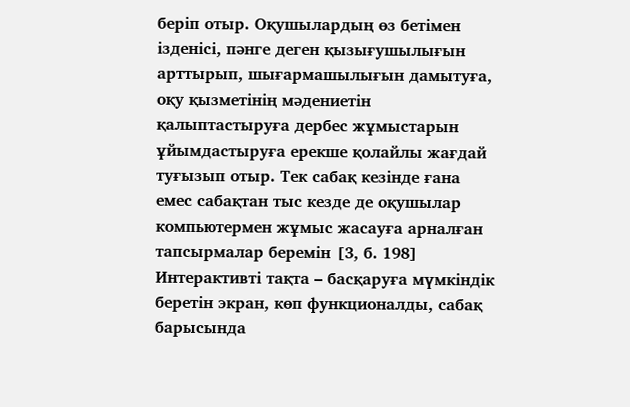беріп отыр. Оқушылардың өз бетімен ізденісі, пәнге деген қызығушылығын арттырып, шығармашылығын дамытуға, оқу қызметінің мәдениетін қалыптастыруға дербес жұмыстарын ұйымдастыруға ерекше қолайлы жағдай туғызып отыр. Тек сабақ кезінде ғана емес сабақтан тыс кезде де оқушылар компьютермен жұмыс жасауға арналған тапсырмалар беремін [3, б. 198]
Интерактивті тақта – басқаруға мүмкіндік беретін экран, көп функционалды, сабақ барысында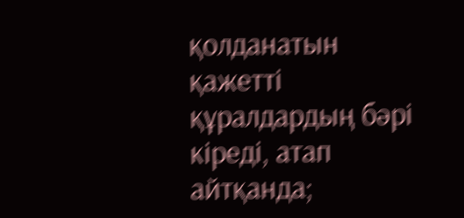қолданатын қажетті құралдардың бәрі кіреді, атап айтқанда;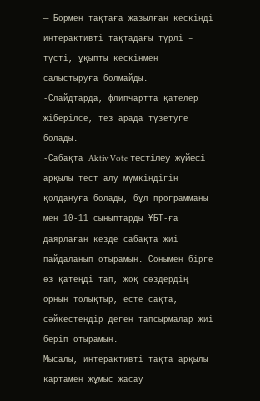— Бормен тақтаға жазылған кескінді интерактивті тақтадағы түрлі – түсті, ұқыпты кескінмен салыстыруға болмайды.
-Слайдтарда, флипчартта қателер жіберілсе, тез арада түзетуге болады.
-Сабақта Aktiv Vote тестілеу жүйесі арқылы тест алу мүмкіндігін қолдануға болады, бұл программаны мен 10-11 сыныптарды ҰБТ-ға даярлаған кезде сабақта жиі пайдаланып отырамын. Сонымен бірге өз қатеңді тап, жоқ сөздердің орнын толықтыр, есте сақта, сәйкестендір деген тапсырмалар жиі беріп отырамын.
Мысалы, интерактивті тақта арқылы картамен жұмыс жасау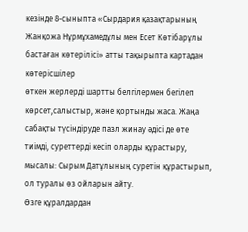кезінде 8-сыныпта «Сырдария қазақтарының Жанқожа Нұрмұхамедұлы мен Есет Көтібарұлы бастаған көтерілісі» атты тақырыпта картадан көтерісшілер
өткен жерлерді шартты белгілермен бегілеп көрсет,салыстыр, және қортынды жаса. Жаңа сабақты түсіндіруде пазл жинау әдісі де өте тиімді, суреттерді кесіп оларды құрастыру, мысалы: Сырым Датұлының суретін құрастырып, ол туралы өз ойларын айту.
Өзге құралдардан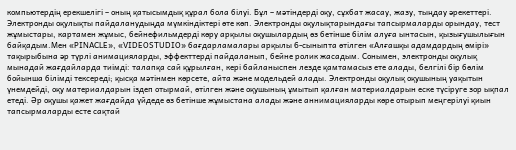компьютердің ерекшелігі – оның қатысымдық құрал бола білуі. Бұл – мәтіндерді оқу, сұхбат жасау, жазу, тыңдау әрекеттері.
Электронды оқулықты пайдаланудыңда мүмкіндіктері өте көп. Электронды оқулықтарындағы тапсырмаларды орындау, тест жұмыстары, картамен жұмыс, бейнефильмдерді көру арқылы оқушылардың өз бетінше білім алуға ынтасын, қызығушылығын байқадым.Мен «PINACLE», «VIDEOSTUDIO» бағдарламалары арқылы 6-сыныпта өтілген «Алғашқы адамдардың өмірі» тақырыбына әр түрлі анимацияларды, эффекттерді пайдаланып, бейне ролик жасадым. Сонымен, электронды оқулық мынадай жағдайларда тиімді: талапқа сай құрылған, кері байланыспен лезде қамтамасыз ете алады, белгілі бір бөлім бойынша білімді тексереді; қысқа мәтінмен көрсете, айта және модельдей алады. Электронды оқулық оқушының уақытын үнемдейді, оқу материалдарын іздеп отырмай, өтілген және оқушының ұмытып қалған материалдарын еске түсіруге зор ықпал етеді. Әр оқушы қажет жағдайда үйдеде өз бетінше жұмыстана алады және аннимацияларды көре отырып меңгерілуі қиын тапсырмаларды есте сақтай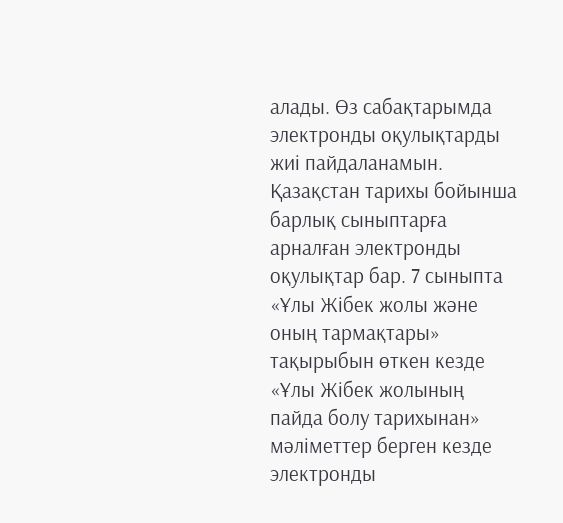алады. Өз сабақтарымда электронды оқулықтарды жиі пайдаланамын. Қазақстан тарихы бойынша барлық сыныптарға арналған электронды оқулықтар бар. 7 сыныпта «Ұлы Жібек жолы және оның тармақтары» тақырыбын өткен кезде «Ұлы Жібек жолының пайда болу тарихынан» мәліметтер берген кезде электронды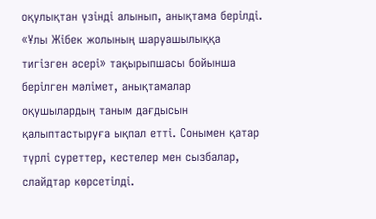оқулықтан үзінді алынып, анықтама берілді. «Ұлы Жібек жолының шаруашылыққа тигізген әсері» тақырыпшасы бойынша берілген мәлімет, анықтамалар оқушылардың таным дағдысын қалыптастыруға ықпал етті. Сонымен қатар түрлі суреттер, кестелер мен сызбалар, слайдтар көрсетілді.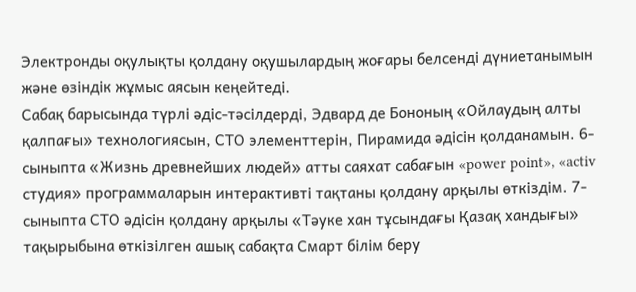Электронды оқулықты қолдану оқушылардың жоғары белсенді дүниетанымын және өзіндік жұмыс аясын кеңейтеді.
Сабақ барысында түрлі әдіс-тәсілдерді, Эдвард де Бононың «Ойлаудың алты қалпағы» технологиясын, СТО элементтерін, Пирамида әдісін қолданамын. 6-сыныпта «Жизнь древнейших людей» атты саяхат сабағын «power point», «activ студия» программаларын интерактивті тақтаны қолдану арқылы өткіздім. 7-сыныпта СТО әдісін қолдану арқылы «Тәуке хан тұсындағы Қазақ хандығы» тақырыбына өткізілген ашық сабақта Смарт білім беру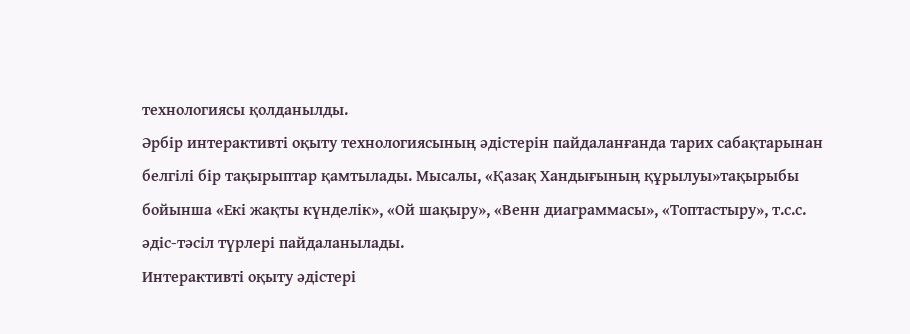технологиясы қолданылды.
Әрбір интерактивті оқыту технологиясының әдістерін пайдаланғанда тарих сабақтарынан белгілі бір тақырыптар қамтылады. Мысалы, «Қазақ Хандығының құрылуы»тақырыбы бойынша «Екі жақты күнделік», «Ой шақыру», «Венн диаграммасы», «Топтастыру», т.с.с. әдіс-тәсіл түрлері пайдаланылады.
Интерактивті оқыту әдістері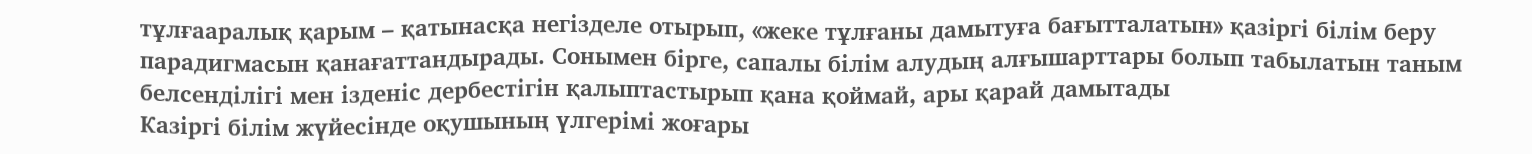тұлғааралық қарым – қатынасқа негізделе отырып, «жеке тұлғаны дамытуға бағытталатын» қазіргі білім беру парадигмасын қанағаттандырады. Сонымен бірге, сапалы білім алудың алғышарттары болып табылатын таным белсенділігі мен ізденіс дербестігін қалыптастырып қана қоймай, ары қарай дамытады
Казіргі білім жүйесінде оқушының үлгерімі жоғары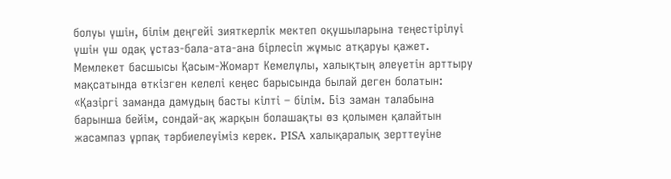болуы үшін, білім деңгейі зияткерлік мектеп оқушыларына теңестірілуі үшін үш одақ ұстаз-бала-ата-ана бірлесіп жұмыс атқаруы қажет.
Мемлекет басшысы Қасым-Жомарт Кемелұлы, халықтың әлеуетін арттыру мақсатында өткізген келелі кеңес барысында былай деген болатын:
«Қазіргі заманда дамудың басты кілті – білім. Біз заман талабына барынша бейім, сондай-ақ жарқын болашақты өз қолымен қалайтын жасампаз ұрпақ тәрбиелеуіміз керек. PISA халықаралық зерттеуіне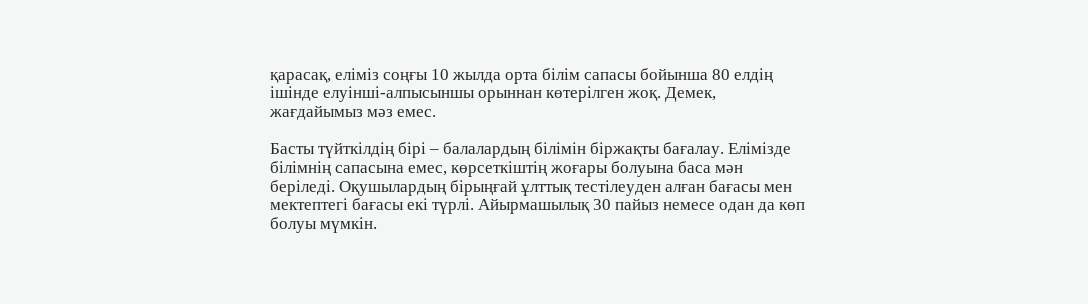қарасақ, еліміз соңғы 10 жылда орта білім сапасы бойынша 80 елдің ішінде елуінші-алпысыншы орыннан көтерілген жоқ. Демек, жағдайымыз мәз емес.

Басты түйткілдің бірі – балалардың білімін біржақты бағалау. Елімізде білімнің сапасына емес, көрсеткіштің жоғары болуына баса мән беріледі. Оқушылардың бірыңғай ұлттық тестілеуден алған бағасы мен мектептегі бағасы екі түрлі. Айырмашылық 30 пайыз немесе одан да көп болуы мүмкін.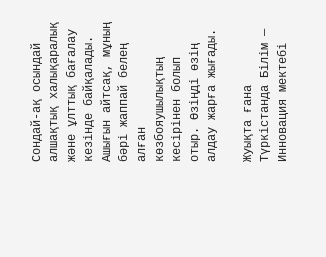Сондай-ақ осындай алшақтық халықаралық және ұлттық бағалау кезінде байқалады. Ашығын айтсақ, мұның бәрі жаппай белең алған көзбояушылықтың кесірінен болып отыр. Өзіңді өзің алдау жарға жығады.

Жуықта ғана Түркістанда Білім — Инновация мектебі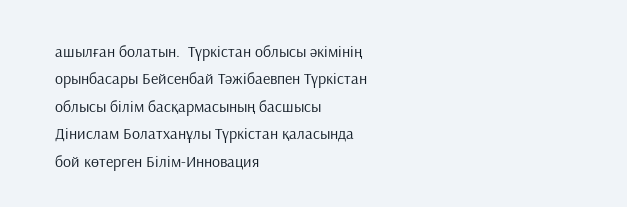ашылған болатын.  Түркістан облысы әкімінің орынбасары Бейсенбай Тәжібаевпен Түркістан облысы білім басқармасының басшысы Дінислам Болатханұлы Түркістан қаласында бой көтерген Білім-Инновация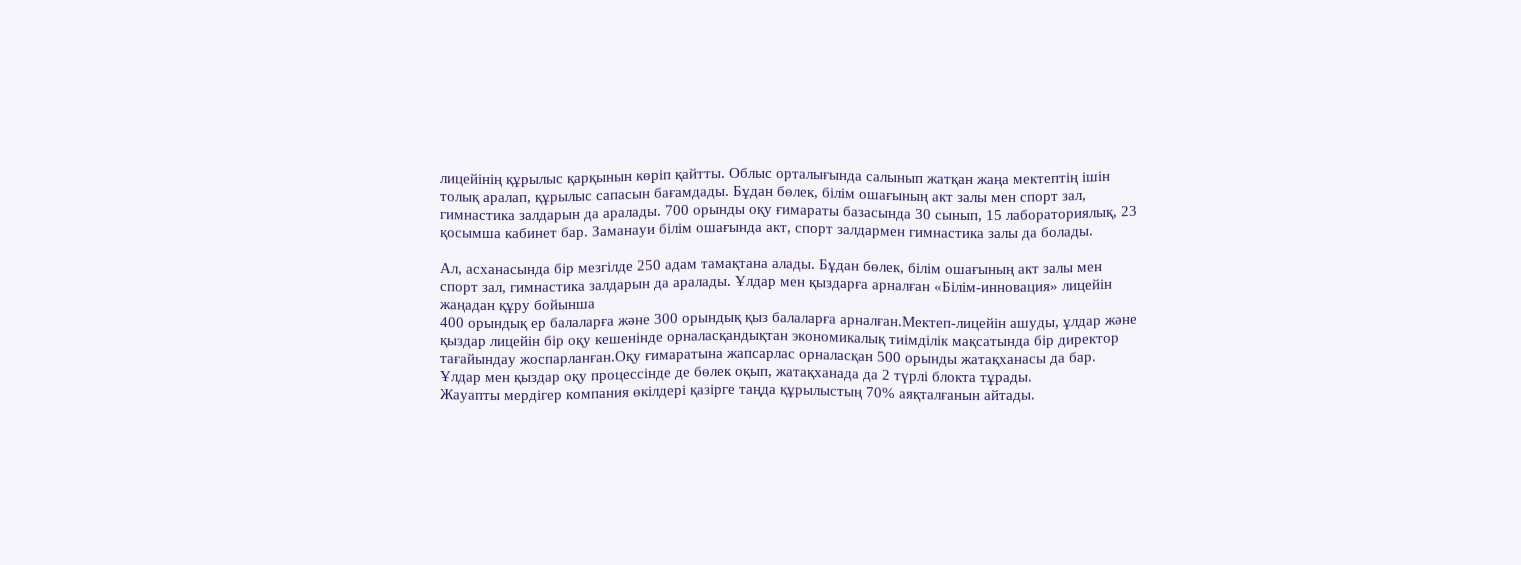лицейінің құрылыс қарқынын көріп қайтты. Облыс орталығында салынып жатқан жаңа мектептің ішін толық аралап, құрылыс сапасын бағамдады. Бұдан бөлек, білім ошағының акт залы мен спорт зал, гимнастика залдарын да аралады. 700 орынды оқу ғимараты базасында 30 сынып, 15 лабораториялық, 23 қосымша кабинет бар. Заманауи білім ошағында акт, спорт залдармен гимнастика залы да болады.

Ал, асханасында бір мезгілде 250 адам тамақтана алады. Бұдан бөлек, білім ошағының акт залы мен спорт зал, гимнастика залдарын да аралады. Ұлдар мен қыздарға арналған «Білім-инновация» лицейін жаңадан құру бойынша
400 орындық ер балаларға және 300 орындық қыз балаларға арналған.Мектеп-лицейін ашуды, ұлдар және қыздар лицейін бір оқу кешенінде орналасқандықтан экономикалық тиімділік мақсатында бір директор тағайындау жоспарланған.Оқу ғимаратына жапсарлас орналасқан 500 орынды жатақханасы да бар. Ұлдар мен қыздар оқу процессінде де бөлек оқып, жатақханада да 2 түрлі блокта тұрады.
Жауапты мердігер компания өкілдері қазірге таңда құрылыстың 70% аяқталғанын айтады.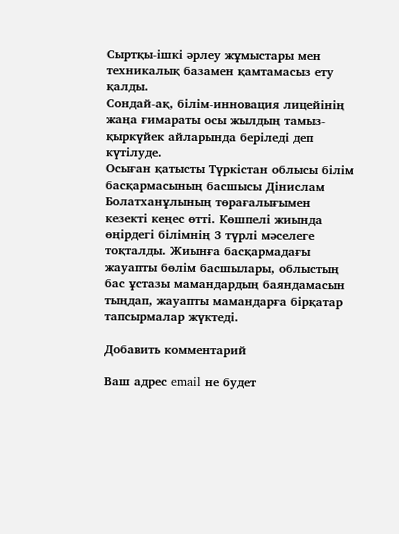Сыртқы-ішкі әрлеу жұмыстары мен техникалық базамен қамтамасыз ету қалды.
Сондай-ақ, білім-инновация лицейінің жаңа ғимараты осы жылдың тамыз-қыркүйек айларында беріледі деп күтілуде.
Осыған қатысты Түркістан облысы білім басқармасының басшысы Дінислам Болатханұлының төрағалығымен кезекті кеңес өтті. Көшпелі жиында өңірдегі білімнің 3 түрлі мәселеге тоқталды. Жиынға басқармадағы жауапты бөлім басшылары, облыстың бас ұстазы мамандардың баяндамасын тыңдап, жауапты мамандарға бірқатар тапсырмалар жүктеді.

Добавить комментарий

Ваш адрес email не будет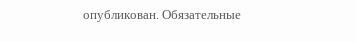опубликован. Обязательные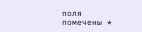поля помечены *